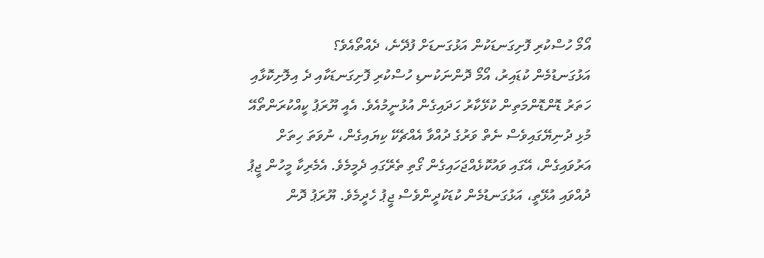އޯމޯ ހުސްކުރި ފޮށިގަނޑަކުން އަޅުގަނޑަށް ފުދޭނެ، ދެއްތޯއެވެ؟
އަޅުގަނޑުމެން ކުޑައިރު، އޯމޯ ދޮންނަކުނޑި ހުސްކުރި ފޮށިގަނޑަކާއި ދެ އިލޮށިކޮޅާއި ހަތަރު ޑޮންޑޮންމަތިން ކުޅޭކާރު ހަދައިގެން އުޅުނީމުއެވެ. އެއީ ޔޫރަޕު ކީއްކުރަންތޯއޭ މުޅި ދުނިޔޭގައިވެސް ނެތް ވަރުގެ ދުއްވާ އެއްޗެކޭ ކިޔައިގެން، ނުވަތަ ހިތަށް އަރުވައިގެން، އޭގައި ވައުކޮޅެއްޖަހައިގެން ގޯތި ތެރޭގައި ދެމީމެވެ. އެމެރިކާ މީހުން ޖީޕު ދުއްވައި އުޅޭތީ، އަޅުގަނޑުމެން ކުޑަކުދީންވެސް ޖީޕު ހެދީމެވެ. ޔޫރަޕު ދޮން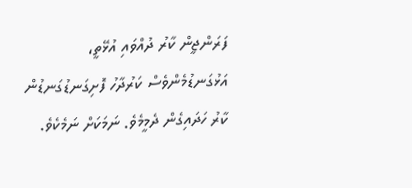ފަރަންޖީން ކާރު ދުއްވައި އުޅޭތީ، އަޅުގަނޑުމެންވެސް ކަރުދާހު ފޮށިގަނޑުގަނޑުން ކާރު ހަދައިގެން ދެމީމެވެ. ނަމަކަށް ނަމެކެވެ.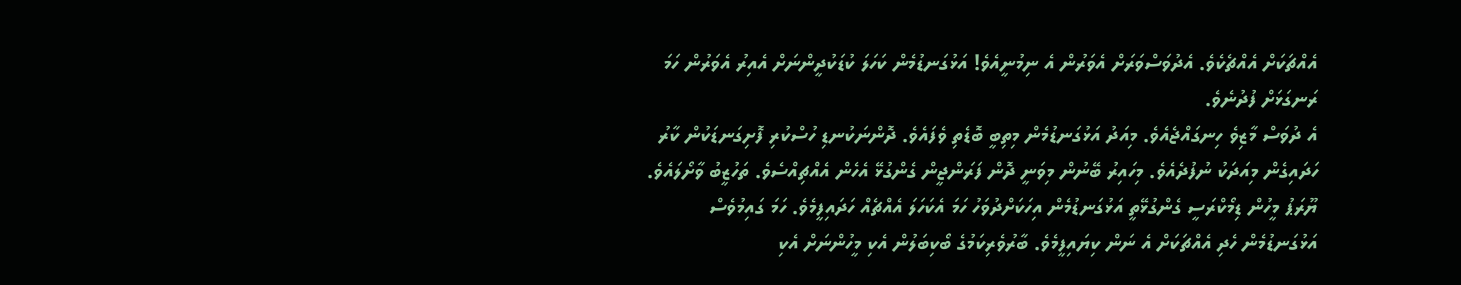އެއްޗަކަށް އެއްޗެކެވެ. އެދުވަސްވަރަށް އެވަރުން އެ ނިމުނީއެވެ! އަޅުގަނޑުމެން ކަހަލަ ކުޑަކުދީންނަށް އެއިރު އެވަރުން ހަމަ ރަނގަޅަށް ފުދުނެވެ.
އެ ދުވަސް މާޒިވެ ހިނގައްޖެއެވެ. މިއަދު އަޅުގަނޑުމެން މިތިބީ ބޮޑެތި ވެފައެވެ. ދޮންނަކުނޑި ހުސްކުރި ފޮށިގަނޑަކުން ކާރު ހަދައިގެން މިއަދަކު ނުފުދެއެވެ. މިހައިރު ބޭނުން މިވަނީ ދޮން ފަރަންޖީން ގެންގުޅޭ އެހެން އެއްޗިއްސެވެ. ތަހުޒީބު ވާށޯލައެވެ. ޔޫރަޕު މީހުން ޑިމޯކްރަސީ ގެންގުޅޭތީ އަޅުގަނޑުމެން އިހަކަށްދުވަހު ހަމަ އެކަހަލަ އެއްޗެއް ހަދައިފީމެވެ. ހަމަ ގައިމުވެސް އަޅުގަނޑުމެން ހެދި އެއްޗަކަށް އެ ނަން ކިޔައިފީމެވެ. ބާރުވެރިކަމުގެ ބޯކިބަލުން އެކި މީހުންނަށް އެކި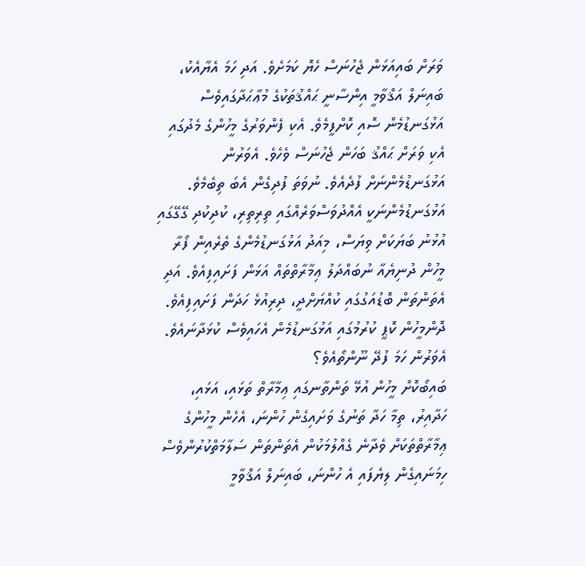ވަރަށް ބައިއަޅަން ޖެހުނަސް ހެޔޮ ކަމަށެވެ. އަދި ހަމަ އެޔާއެކު، ބައިނަލް އަޤްވާމީ އިންސާނީ ޙައްޤުތަކުގެ މުޢާޙަދާގައިވެސް އަޅުގަނޑުމެން ސޮއި ކޮށްފީމެވެ. އެކި ފެންވަރުގެ މީހުންގެ މެދުގައި އެކި ވަރަށް ޙައްޤު ބަހަން ޖެހުނަސް ވެހެވެ. އެވަރުން އަޅުގަނޑުމެންނަށް ފުދެއެވެ. ނުވަތަ ފުދިގެން އެބަ ތިބެމެވެ.
އަޅުގަނޑުމެންނަކީ އެއްދުވަސްވަރެއްގައި ތިރިތިރި، ކުދިކުދި ގޭގޭގައި އުޅުނު ބަޔަކަށް ވިޔަސް، މިއަދު އަޅުގަނޑުމެންގެ ތެރެއިން ފޯރާ މީހުން ދުނިޔެއާ ނުބައްދަލު ޢިމާރާތްތައް އަޅަން ފަށައިފިއެވެ. އަދި އެތަންތަން ބޮޑުއަގުގައި ކުއްޔަށްދީ، ދިރިއުޅެ ހަދަން ފަށައިފިއެވެ. ދޮންމީހުން ކޮޕީ ކުރުމުގައި އަޅުގަނޑުމެން އެހައިވެސް ކުޅަދާނައެވެ. އެވަރުން ހަމަ ފުދޭ ނޫންތޯއެވެ؟
ބައިބޯކޮށް މީހުން އުޅޭ ތަންތާނގައި ޢިމާރާތް ތަޅައި، އަޅައި، ހަދާއިރު، ތިމާ ހަދާ ތަނުގެ ވަށައިގެން ހުންނަ، އެހެން މީހުންގެ ޢިމާރާތްތަކަށް ވެދާނެ ގެއްލުމަކުން އެތަންތަން ސަލާމަތްކުރުންވެސް ހިމަނައިގެން ލިޔެފައި އެ ހުންނަ، ބައިނަލް އަޤްވާމީ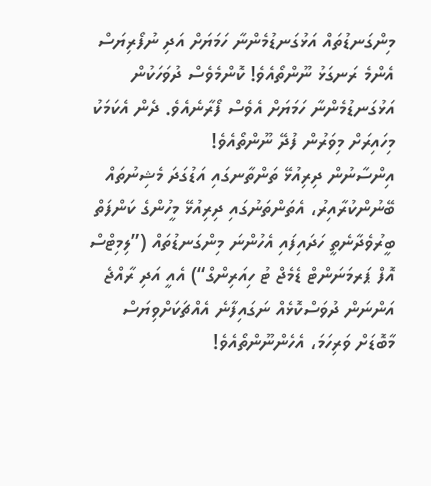މިންގަނޑުތައް އަޅުގަނޑުމެންނާ ހަމަޔަށް އަދި ނުފޯރިޔަސް އެންމެ ރަނގަޅު ނޫންތޯއެވެ! ކޮންމެވެސް ދުވަހަކުން އަޅުގަނޑުމެންނާ ހަމަޔަށް އެވެސް ފޯރާނެއެވެ. ދެން އެކަމަކު މިހައިރަށް މިވަރުން ފުދޭ ނޫންތޯއެވެ!
އިންސާނުން ދިރިއުޅޭ ތަންތާނގައި އަޑުގަދަ މެޝިނުތައް ބޭނުންކުރާއިރު، އެތަންތަނުގައި ދިރިއުޅޭ މީހުންގެ ކަންފަތް ބީރުވެދާނެތީ ހަދައިފައި އެހުންނަ މިންގަނޑުތައް (”ލިމިޓްސް އޮފް ޕަރމަނަންޓް ޑެމެޖް ޓު ހިއަރިންގް“) އެއީ އަދި ރާއްޖެ އަންނަން ދުވަސްކޮޅެއް ނަގައިފާނެ އެއްޗަކަށްވިޔަސް މާބޮޑަށް ވަރިހަމަ، އެހެންނޫންތޯއެވެ!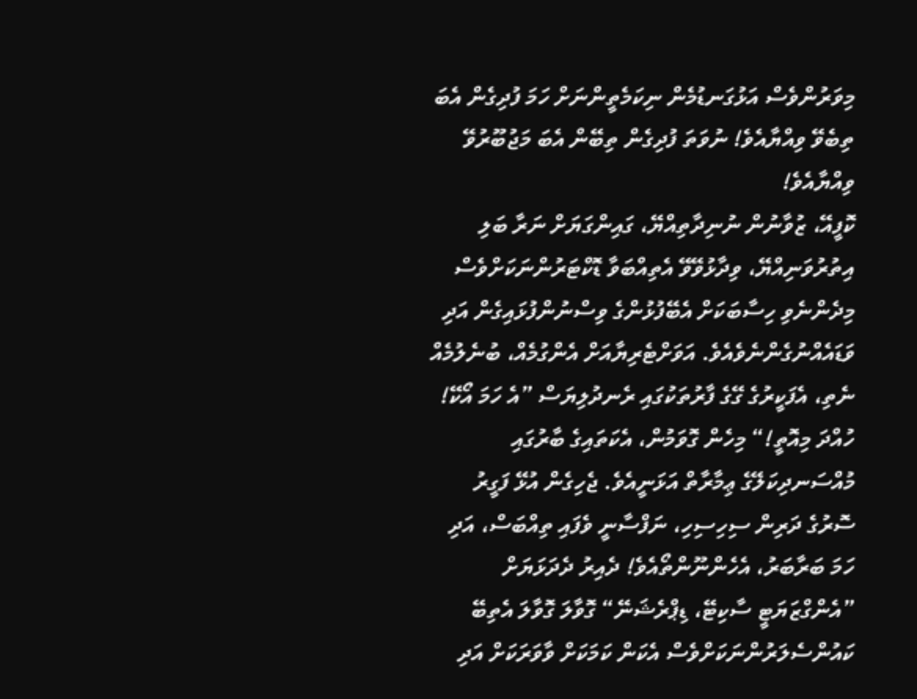މިވަރުންވެސް އަޅުގަނޑުމެން ނިކަމެތީންނަށް ހަމަ ފުދިގެން އެބަ ތިބެވޭ ވިއްޔާއެވެ! ނުވަތަ ފުދިގެން ތިބޭން އެބަ މަޖުބޫރުވޭ ވިއްޔާއެވެ!
ކޮފީއޭ، ޒުވާނުން ނުނިދާތިއްޔޭ، ގައިންގަޔަށް ނަރާ ބަލި އިތުރުވަނިއްޔޭ، ވިދާޅުވޭވޭ އެތިއްބަވާ ޑޮކްޓަރުންނަކަށްވެސް މިދެންނެވި ހިސާބަކަށް އެބޭފުޅުންގެ ވިސްނުންފުޅައިގެން އަދި ވަޑައެއްނުގެންނެވެއެވެ. އަވަށްޓެރިޔާއަށް އެންގުމެއް، ބުނެލުމެއް ނެތި، އެފަކީރުގެ ގޭގެ ފާރުތަކުގައި ރެނދުލިޔަސް ”އެ ހަމަ އޯކޭ! ހުއްދަ މިއޮތީ!“ މިހެން ގޮވަމުން، އެކަތައިގެ ބާރުގައި މުއްސަނދިކަލޭގެ ޢިމާރާތް އަޅަނީއެވެ. ޖެހިގެން އުޅޭ ފަގީރު ސޮރުގެ ދަރިން ސިހިސިހި، ނަފްސާނީ ވެފައި ތިއްބަސް، އަދި ހަމަ ބަރާބަރު، އެހެންނޫންތޯއެވެ! ދެއިރު ދެދަޅަޔަށް ”އެންގްޒަޔަޓީ ސާކިޓޭ، ޑިޕްރެޝަނޭ“ ގޮވާލަ ގޮވާލަ އެތިބޭ ކައުންސެލަރުންނަކަށްވެސް އެކަން ކަމަކަށް ވާވަރަކަށް އަދި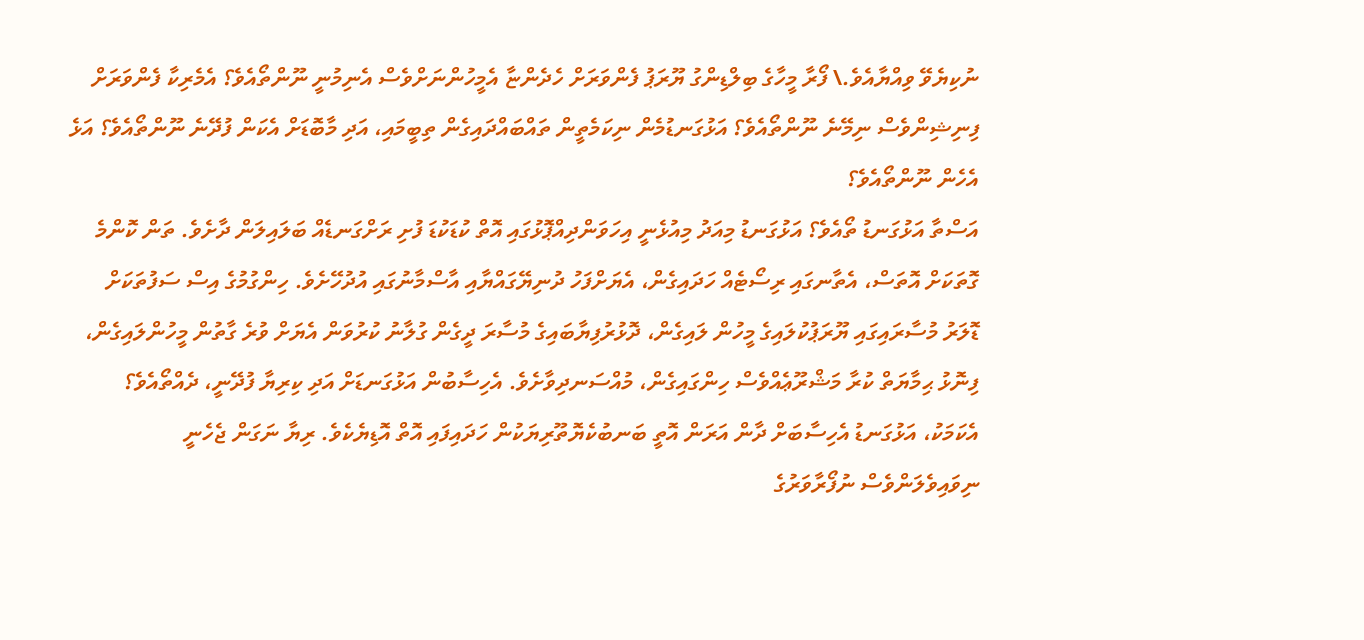ނުކިޔެވޭ ވިއްޔާއެވެ.\ ފޯރާ މީހާގެ ބިލްޑިންގު ޔޫރަޕު ފެންވަރަށް ހެދެންޏާ އެމީހުންނަށްވެސް އެނިމުނީ ނޫންތޯއެވެ؟ އެމެރިކާ ފެންވަރަށް ފިނިޝިންވެސް ނިމޭނެ ނޫންތޯއެވެ؟ އަޅުގަނޑުމެން ނިކަމެތީން ތައްބައްދައިގެން ތިބީމައި، އަދި މާބޮޑަށް އެކަން ފުދޭނެ ނޫންތޯއެވެ؟ އަޅެ އެހެން ނޫންތޯއެވެ؟
އަސްތާ އަޅުގަނޑު ތޯއެވެ؟ އަޅުގަނޑު މިއަދު މިއުޅެނީ އިހަވަންދިއްޕޮޅުގައި އޮތް ކުޑަކުޑަ ފުށި ރަށްގަނޑެއް ބަލައިލަން ދާށެވެ. ތަން ކޮންމެ ގޮތަކަށް އޮތަސް، އެތާނގައި ރިސޯޓެއް ހަދައިގެން، އެޔަށްފަހު ދުނިޔޭގައްޔާއި އާސްމާނުގައި އުދުހޭށެވެ. ހިންގުމުގެ އިސް ސަފުތަކަށް ޑޮލަރު މުސާރައިގައި ޔޫރަޕުކުލައިގެ މީހުން ލައިގެން، ދޮޅުރުފިޔާބައިގެ މުސާރަ ދީގެން ގުލާނު ކުރުވަން އެޔަށް ވުރެ ގާތުން މީހުންލައިގެން، ފިނޮޅު ޙިމާޔަތް ކުރާ މަޝްރޫޢެއްވެސް ހިންގައިގެން، މުއްސަނދިވާށެވެ. އެހިސާބުން އަޅުގަނޑަށް އަދި ކިރިޔާ ފުދޭނީ، ދެއްތޯއެވެ؟
އެކަމަކު، އަޅުގަނޑު އެހިސާބަށް ދާން އަރަން އޮތީ ބަނބުކެޔޮތޫރިޔަކުން ހަދައިފައި އޮތް އޮޑިޔެކެވެ. ރިޔާ ނަގަން ޖެހެނީ ނިވައިވެލަންވެސް ނުފޯރާވަރުގެ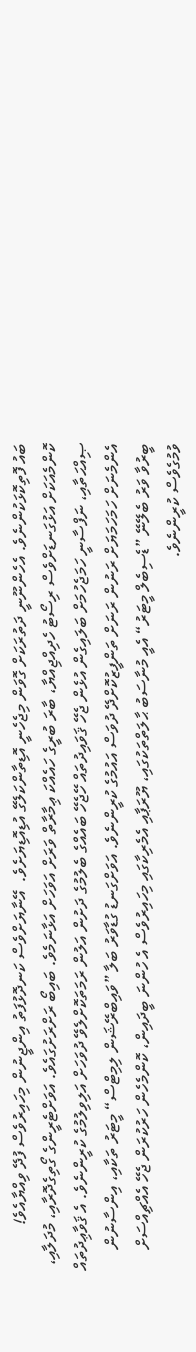ބައު ފޮތިކޮޅަކުންނެވެ. އެހެންނޫނީ ދަތުރަކަށް ގޮވަން މިޖެހެނީ އޮޑިތާންކަލޭގެ އުޑިއޮޑިޔަށެވެ.  އޭނާޔަށްވެސް ކަނދޮޅުފަތު އިންޖީނުން މިހައިރުވެސް ފުދޭ ވިއްޔާއެވެ!
ކޮންމެއަކަށް އަޅުގަނޑަށްވެސް ރިސޯޓު ހެދިއްޖިއްޔާ، ބާރަ ބުރީގެ ހައެއްކަ ޢިމާރާތް ވަރަށް އަވަހަށް އަޅާނަމެވެ. ބައިބޯ ރަށްރަށުގައެވެ. އަވަށްޓެރީންގެ ގޯތިގެދޮރާއި، މުދަލާއި، ޞިއްޙަތާއި، ނަފްސާނީ ހަމަޖެހުމަށް ބަލައިގެން އުޅެން ޖެހޭ ޤަވައިދުތައް ހޭޖެހޭ ބައެއްގެ ބެލުމުގެ ދަށުން އަލުން ރަމަތަކޮށްލެވޭ ދުވަހަށް އަލިވިލުމުގެ ކުރީންނެވެ. އެ ޤަވާޢިދުތައް އެންމެނަށް ހަމަހަމަޔަށް ރަނުން ރަނަށް ތަންފީޒުކޮށްދޭ ދުވަސް އައުމުގެ ކުރީންނެވެ. އަވަށްގަނޑު ގުޑާވަރު ބަލާ ”ވައިބްރޭޝަން ލިމިޓްސް“ މީޓަރު ތަކާއި، އިންސާނުން ބީރުވާ ވަރު ބެލޭނޭ ”ޑެސިބެލް މީޓަރު“ އެއީ މުނާސަބު ޙާލަތްތަކުގައި، ޔޫރަޕާއި އެމެރިކާގައި މިހައިރުވެސް އެ ހުންނަ ބީދައިން، ކޮންމެހެން ހަރުކުރަން ޖެހޭ އެއްޗިއްސަށް ވުމުގެވެސް ކުރީންނެވެ.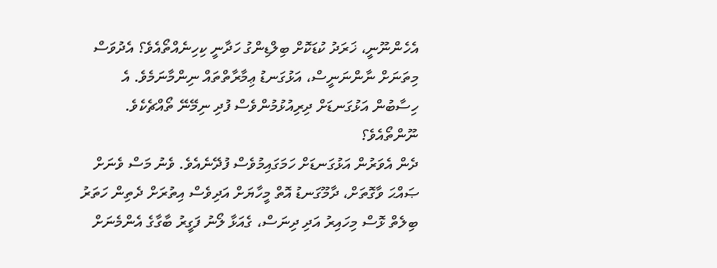އެހެންނޫނީ، ޚަރަދު ކުޑަކޮށް ބިލްޑިންގު ހަދާނީ ކިހިނެއްތޯއެވެ؟ އެދުވަސް މިތަނަށް ނާންނަނީސް، އަޅުގަނޑު ޢިމާރާތްތައް ނިންމާނަމެވެ. އެ ހިސާބުން އަޅުގަނޑަށް ދިރިއުޅުމުންވެސް ފުދި ނިމޭނޭ ތޯއްޗެކެވެ. ނޫންތޯއެވެ؟
ދެން އެވަރުން އަޅުގަނޑަށް ހަމަގައިމުވެސް ފުދޭނެއެވެ. ވެނު މަސް ވެނަށް ޞައްޙަ ވާގޮތަށް، ދާމޫގަނޑު އޮތް މީހާޔަށް އަދިވެސް އިތުރަށް ދެތިން ހަތަރު ބިލެތް ޅޮސް މިހައިރު އަދި ދިނަސް، ގެއަޅާ ލޯނު ފަގީރު ބާގާގެ އެންމެނަށް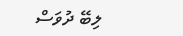ލިބޭ ދުވަސް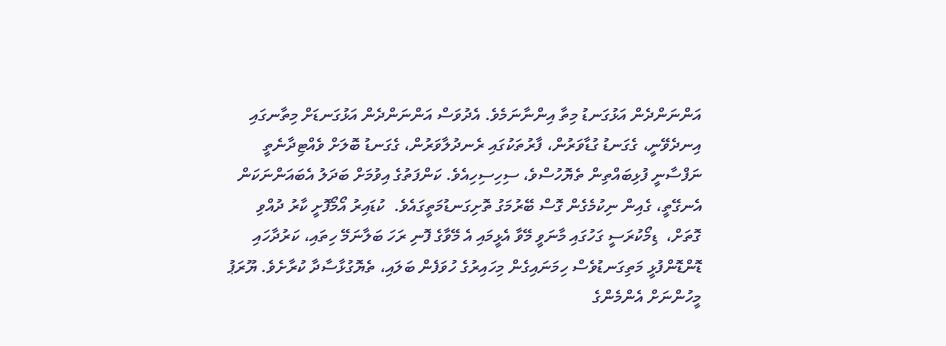އަންނަންދެން އަޅުގަނޑު މިތާ އިންނާނަމެވެ. އެދުވަސް އަންނަންދެން އަޅުގަނޑަށް މިތާނގައި އިނދެވޭނީ، ގެގަނޑު ގުޑާވަރުން، ފާރުތަކުގައި ރެނދުލާވަރުން، ގެގަނޑު ބޮލަށް ވެއްޓިދާނެތީ ނަފްސާނީ ފުޅިބައްތިން ތެޔޮހުސްވެ، ސިހިސިހިއެވެ. ކަންފަތުގެ އިވުމަށް ބަދަލު އެބައަންނަކަން އެނގޭތީ، ގެއިން ނިކުމެގެން ގޮސް ބޭރުމަގު ތޮށިގަނޑުމަތީގައެވެ.  ކުޑައިރު އޯމޯފޮށީ ކާރު ދުއްވި ގޮތަށް،  ޑިމޯކުރަސީ ގަހުގައި މާނަވީ މޭވާ އެޅީމައި އެ މޭވާގެ ފޮނި ރަހަ ބަލާނަމޭ ހިތައި، ކަރުދާހައި ޑޮންޑޮންފުޅީ މަތިގަނޑުވެސް ހިމަނައިގެން މިހައިރުގެ ހުވަފެން ބަލައި، ތެޔޮގުޅާސާދާ ކުރާށެވެ. ޔޫރަޕު މީހުންނަށް އެންމެންގެ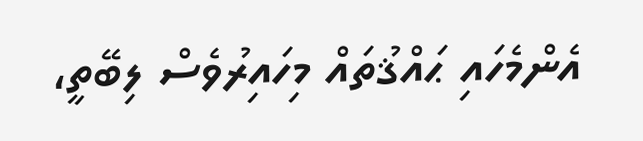އެންމެހައި ޙައްޤުތައް މިހައިރުވެސް ލިބޭތީ،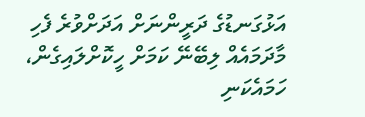އަޅުގަނޑުގެ ދަރީންނަށް އަދަށްވުރެ ފެހި މާދަމައެއް ލިބޭނޭ ކަމަށް ހީކޮށްލައިގެން، ހަމައެކަނި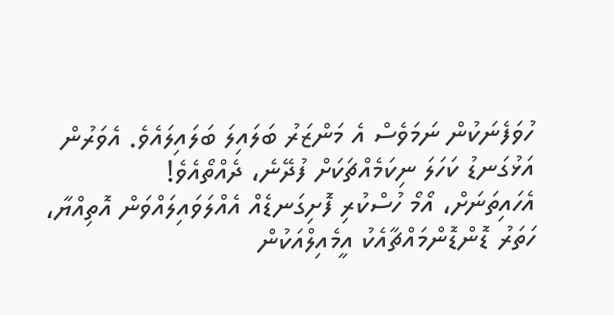ހުވަފެނަކުން ނަމަވެސް އެ މަންޒަރު ބަލައިލަ ބަލައިލައެވެ. އެވަރުން އަޅުގަނޑު ކަހަލަ ނިކަމެއްޗަކަށް ފުދޭނެ، ދެއްތޯއެވެ!
އެހައިތަނަށް، އޯމޯ ހުސްކުރި ފޮށިގަނޑެއް އެއްލަވައިލައްވަން އޮތިއްޔާ، ހަތަރު ޑޮންޑޮންމައްޗާއެކު އީމެއިލްއަކުން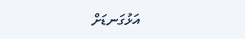އަޅުގަނޑަށް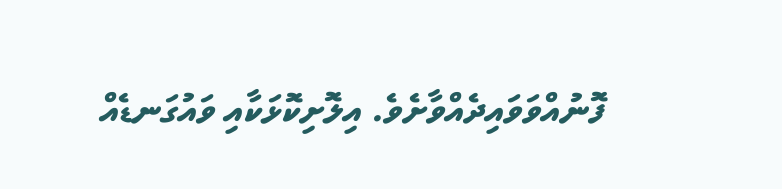ފޮނުއްވަވައިދެއްވާށެވެ. އިލޮށިކޮޅަކާއި ވައުގަނޑެއް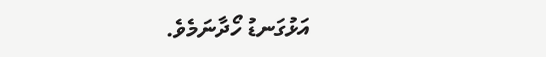އަޅުގަނޑު ހޯދާނަމެވެ.